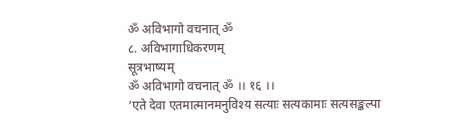ॐ अविभागो वचनात् ॐ
८. अविभागाधिकरणम्
सूत्रभाष्यम्
ॐ अविभागो वचनात् ॐ ।। १६ ।।
‘एते देवा एतमात्मानमनुविश्य सत्याः सत्यकामाः सत्यसङ्कल्पा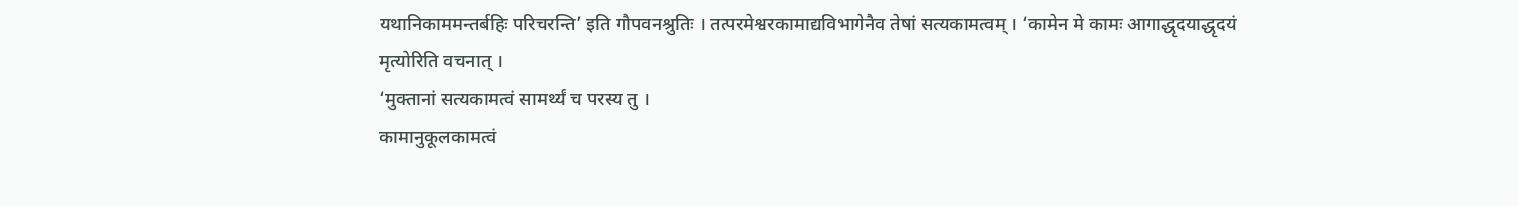यथानिकाममन्तर्बहिः परिचरन्ति’ इति गौपवनश्रुतिः । तत्परमेश्वरकामाद्यविभागेनैव तेषां सत्यकामत्वम् । ‘कामेन मे कामः आगाद्धृदयाद्धृदयं मृत्योरिति वचनात् ।
‘मुक्तानां सत्यकामत्वं सामर्थ्यं च परस्य तु ।
कामानुकूलकामत्वं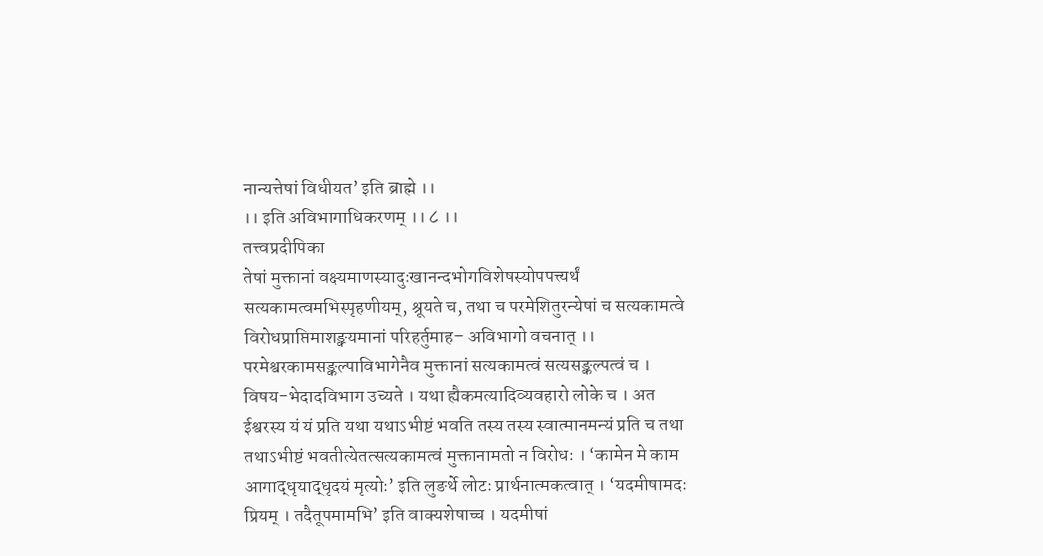नान्यत्तेषां विधीयत’ इति ब्राह्मे ।।
।। इति अविभागाधिकरणम् ।। ८ ।।
तत्त्वप्रदीपिका
तेषां मुक्तानां वक्ष्यमाणस्यादुःखानन्दभोगविशेषस्योपपत्त्यर्थं सत्यकामत्वमभिस्पृहणीयम्, श्रूयते च, तथा च परमेशितुरन्येषां च सत्यकामत्वे विरोधप्राप्तिमाशङ्क्यमानां परिहर्तुमाह– अविभागो वचनात् ।। परमेश्वरकामसङ्कल्पाविभागेनैव मुक्तानां सत्यकामत्वं सत्यसङ्कल्पत्वं च । विषय-भेदादविभाग उच्यते । यथा ह्यैकमत्यादिव्यवहारो लोके च । अत ईश्वरस्य यं यं प्रति यथा यथाऽभीष्टं भवति तस्य तस्य स्वात्मानमन्यं प्रति च तथा तथाऽभीष्टं भवतीत्येतत्सत्यकामत्वं मुक्तानामतो न विरोधः । ‘कामेन मे काम आगाद्धृयाद्धृदयं मृत्योः’ इति लुङर्थे लोटः प्रार्थनात्मकत्वात् । ‘यदमीषामदः प्रियम् । तदैतूपमामभि’ इति वाक्यशेषाच्च । यदमीषां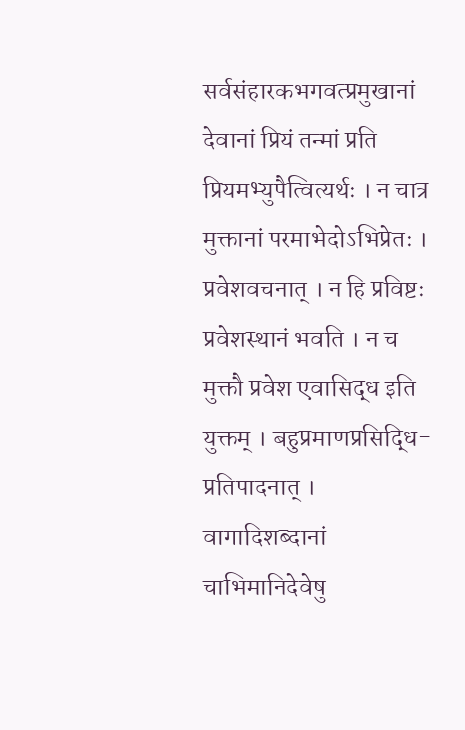सर्वसंहारकभगवत्प्रमुखानां देवानां प्रियं तन्मां प्रति प्रियमभ्युपैत्वित्यर्थः । न चात्र मुक्तानां परमाभेदोऽभिप्रेतः । प्रवेशवचनात् । न हि प्रविष्टः प्रवेशस्थानं भवति । न च मुक्तौ प्रवेश एवासिद्ध इति युक्तम् । बहुप्रमाणप्रसिद्धि-प्रतिपादनात् । वागादिशब्दानां चाभिमानिदेवेषु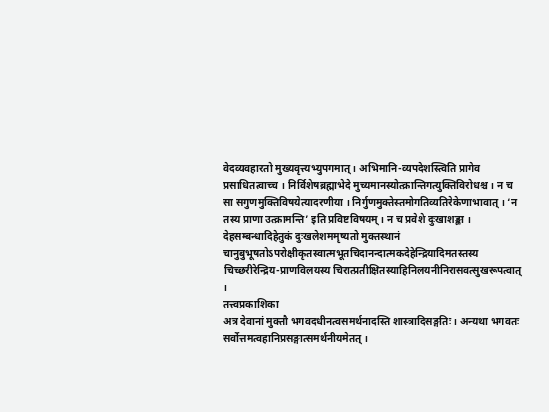वेदव्यवहारतो मुख्यवृत्त्यभ्युपगमात् । अभिमानि-व्यपदेशस्त्विति प्रागेव प्रसाधितत्वाच्च । निर्विशेषब्रह्माभेदे मुच्यमानस्योत्क्रान्तिगत्युक्तिविरोधश्च । न च सा सगुणमुक्तिविषयेत्यादरणीया । निर्गुणमुक्तेस्तमोगतिव्यतिरेकेणाभावात् । ‘न तस्य प्राणा उत्क्रामन्ति’ इति प्रविष्टविषयम् । न च प्रवेशे दुःखाशङ्का । देहसम्बन्धादिहेतुकं दुःखलेशममृष्यतो मुक्तस्थानं चानुबुभूषतोऽपरोक्षीकृतस्वात्मभूतचिदानन्दात्मकदेहेन्द्रियादिमतस्तस्य चिच्छरीरेन्द्रिय-प्राणविलयस्य चिरात्प्रतीक्षितस्याहिनिलयनीनिरासवत्सुखरूपत्वात् ।
तत्त्वप्रकाशिका
अत्र देवानां मुक्तौ भगवदधीनत्वसमर्थनादस्ति शास्त्रादिसङ्गतिः । अन्यथा भगवतः सर्वोत्तमत्वहानिप्रसङ्गात्समर्थनीयमेतत् ।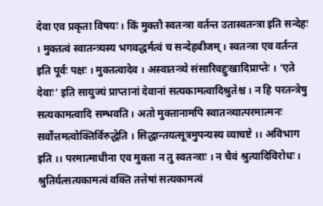देवा एव प्रकृता विषयः । किं मुक्तौ स्वतन्त्रा वर्तन्त उतास्वतन्त्रा इति सन्देहः । मुक्तत्वं स्वातन्त्र्यस्य भगवद्धर्मत्वं च सन्देहबीजम् । स्वतन्त्रा एव वर्तन्त इति पूर्वः पक्षः । मुक्तत्वादेव । अस्वातन्त्र्ये संसारिवद्दुःखादिप्राप्तेः । ‘एते देवाः’ इति सायुज्यं प्राप्तानां देवानां सत्यकामत्वादिश्रुतेश्च । न हि परतन्त्रेषु सत्यकामत्वादि सम्भवति । अतो मुक्तानामपि स्वातन्त्र्यात्परमात्मनः सर्वोत्तमत्वोक्तिर्विरुद्धेति । सिद्धान्तयत्सूत्रमुपन्यस्य व्याचष्टे ।। अविभाग इति ।। परमात्माधीना एव मुक्ता न तु स्वतन्त्राः । न चैवं श्रुत्यादिविरोधः । श्रुतिर्यत्सत्यकामत्वं वक्ति तत्तेषां सत्यकामत्वं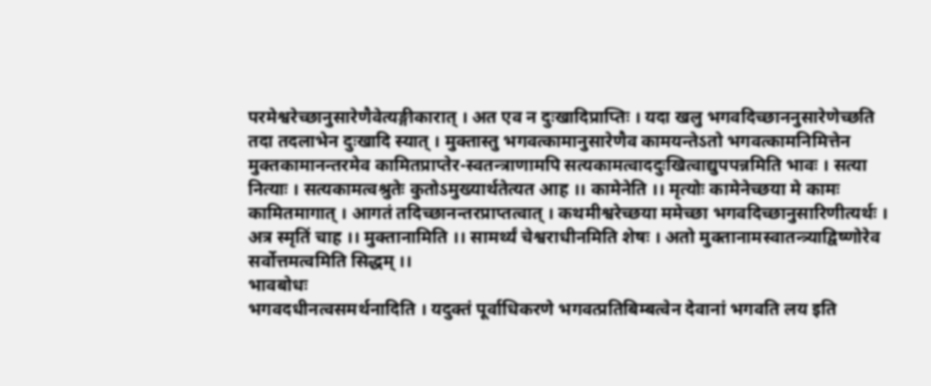परमेश्वरेच्छानुसारेणैवेत्यङ्गीकारात् । अत एव न दुःखादिप्राप्तिः । यदा खलु भगवदिच्छाननुसारेणेच्छति तदा तदलाभेन दुःखादि स्यात् । मुक्तास्तु भगवत्कामानुसारेणैव कामयन्तेऽतो भगवत्कामनिमित्तेन मुक्तकामानन्तरमेव कामितप्राप्तेर-स्वतन्त्राणामपि सत्यकामत्वाददुःखित्वाद्युपपन्नमिति भावः । सत्या नित्याः । सत्यकामत्वश्रुतेः कुतोऽमुख्यार्थतेत्यत आह ।। कामेनेति ।। मृत्योः कामेनेच्छया मे कामः कामितमागात् । आगतं तदिच्छानन्तरप्राप्तत्वात् । कथमीश्वरेच्छया ममेच्छा भगवदिच्छानुसारिणीत्यर्थः । अत्र स्मृतिं चाह ।। मुक्तानामिति ।। सामर्थ्यं चेश्वराधीनमिति शेषः । अतो मुक्तानामस्वातन्त्र्याद्विष्णोरेव सर्वोत्तमत्वमिति सिद्धम् ।।
भावबोधः
भगवदधीनत्वसमर्थनादिति । यदुक्तं पूर्वाधिकरणे भगवत्प्रतिबिम्बत्वेन देवानां भगवति लय इति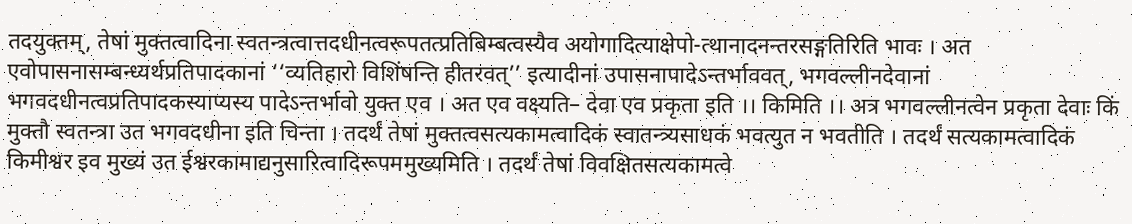तदयुक्तम्, तेषां मुक्तत्वादिना स्वतन्त्रत्वात्तदधीनत्वरूपतत्प्रतिबिम्बत्वस्यैव अयोगादित्याक्षेपो-त्थानादनन्तरसङ्गतिरिति भावः । अत एवोपासनासम्बन्ध्यर्थप्रतिपादकानां ‘‘व्यतिहारो विशिंषन्ति हीतरवत्’’ इत्यादीनां उपासनापादेऽन्तर्भाववत्, भगवल्लीनदेवानां भगवदधीनत्वप्रतिपादकस्याप्यस्य पादेऽन्तर्भावो युक्त एव । अत एव वक्ष्यति– देवा एव प्रकृता इति ।। किमिति ।। अत्र भगवल्लीनत्वेन प्रकृता देवाः किं मुक्तौ स्वतन्त्रा उत भगवदधीना इति चिन्ता । तदर्थं तेषां मुक्तत्वसत्यकामत्वादिकं स्वातन्त्र्यसाधकं भवत्युत न भवतीति । तदर्थं सत्यकामत्वादिकं किमीश्वर इव मुख्यं उत ईश्वरकामाद्यनुसारित्वादिरूपममुख्यमिति । तदर्थं तेषां विवक्षितसत्यकामत्वे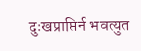दुःखप्राप्तिर्न भवत्युत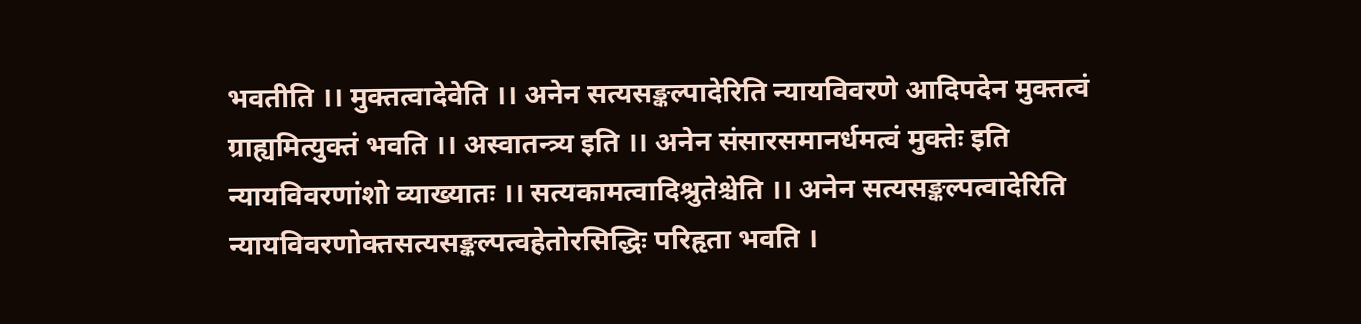भवतीति ।। मुक्तत्वादेवेति ।। अनेन सत्यसङ्कल्पादेरिति न्यायविवरणे आदिपदेन मुक्तत्वं ग्राह्यमित्युक्तं भवति ।। अस्वातन्त्र्य इति ।। अनेन संसारसमानर्धमत्वं मुक्तेः इति न्यायविवरणांशो व्याख्यातः ।। सत्यकामत्वादिश्रुतेश्चेति ।। अनेन सत्यसङ्कल्पत्वादेरिति न्यायविवरणोक्तसत्यसङ्कल्पत्वहेतोरसिद्धिः परिहृता भवति ।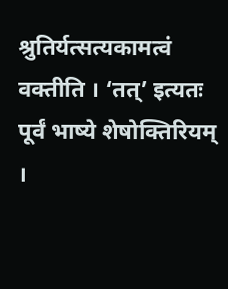श्रुतिर्यत्सत्यकामत्वं वक्तीति । ‘तत्’ इत्यतः पूर्वं भाष्ये शेषोक्तिरियम् ।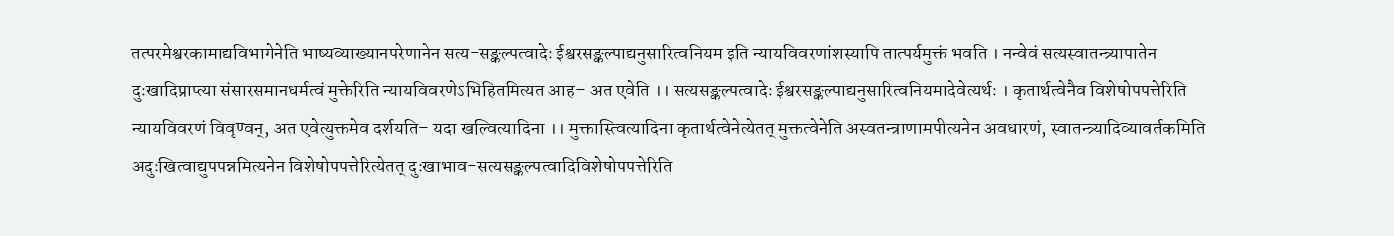तत्परमेश्वरकामाद्यविभागेनेति भाष्यव्याख्यानपरेणानेन सत्य-सङ्कल्पत्वादेः ईश्वरसङ्कल्पाद्यनुसारित्वनियम इति न्यायविवरणांशस्यापि तात्पर्यमुक्तं भवति । नन्वेवं सत्यस्वातन्त्र्यापातेन दुःखादिप्राप्त्या संसारसमानधर्मत्वं मुक्तेरिति न्यायविवरणेऽभिहितमित्यत आह– अत एवेति ।। सत्यसङ्कल्पत्वादेः ईश्वरसङ्कल्पाद्यनुसारित्वनियमादेवेत्यर्थः । कृतार्थत्वेनैव विशेषोपपत्तेरिति न्यायविवरणं विवृण्वन्, अत एवेत्युक्तमेव दर्शयति– यदा खल्वित्यादिना ।। मुक्तास्त्वित्यादिना कृतार्थत्वेनेत्येतत् मुक्तत्वेनेति अस्वतन्त्राणामपीत्यनेन अवधारणं, स्वातन्त्र्यादिव्यावर्तकमिति अदुःखित्वाद्युपपन्नमित्यनेन विशेषोपपत्तेरित्येतत् दुःखाभाव-सत्यसङ्कल्पत्वादिविशेषोपपत्तेरिति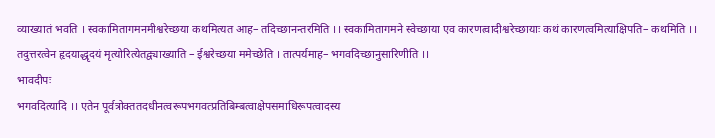व्याख्यातं भवति । स्वकामितागमनमीश्वरेच्छया कथमित्यत आह– तदिच्छानन्तरमिति ।। स्वकामितागमने स्वेच्छाया एव कारणत्वादीश्वरेच्छायाः कथं कारणत्वमित्याक्षिपति– कथमिति ।। तदुत्तरत्वेन हृदयाद्धृदयं मृत्योरित्येतद्व्याख्याति – ईश्वरेच्छया ममेच्छेति । तात्पर्यमाह– भगवदिच्छानुसारिणीति ।।
भावदीपः
भगवदित्यादि ।। एतेन पूर्वत्रोक्ततदधीनत्वरूपभगवत्प्रतिबिम्बत्वाक्षेपसमाधिरूपत्वादस्य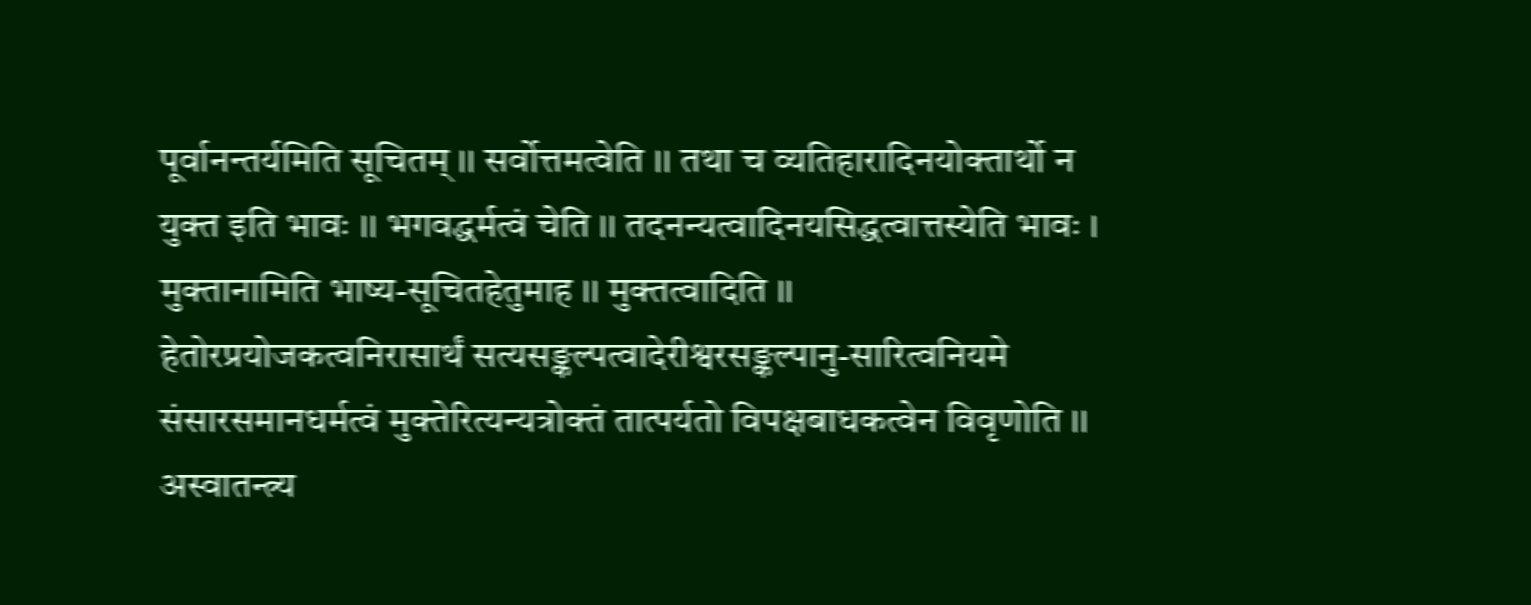पूर्वानन्तर्यमिति सूचितम् ।। सर्वोत्तमत्वेति ।। तथा च व्यतिहारादिनयोक्तार्थो न युक्त इति भावः ।। भगवद्धर्मत्वं चेति ।। तदनन्यत्वादिनयसिद्धत्वात्तस्येति भावः । मुक्तानामिति भाष्य-सूचितहेतुमाह ।। मुक्तत्वादिति ।। हेतोरप्रयोजकत्वनिरासार्थं सत्यसङ्कल्पत्वादेरीश्वरसङ्कल्पानु-सारित्वनियमे संसारसमानधर्मत्वं मुक्तेरित्यन्यत्रोक्तं तात्पर्यतो विपक्षबाधकत्वेन विवृणोति ।। अस्वातन्त्र्य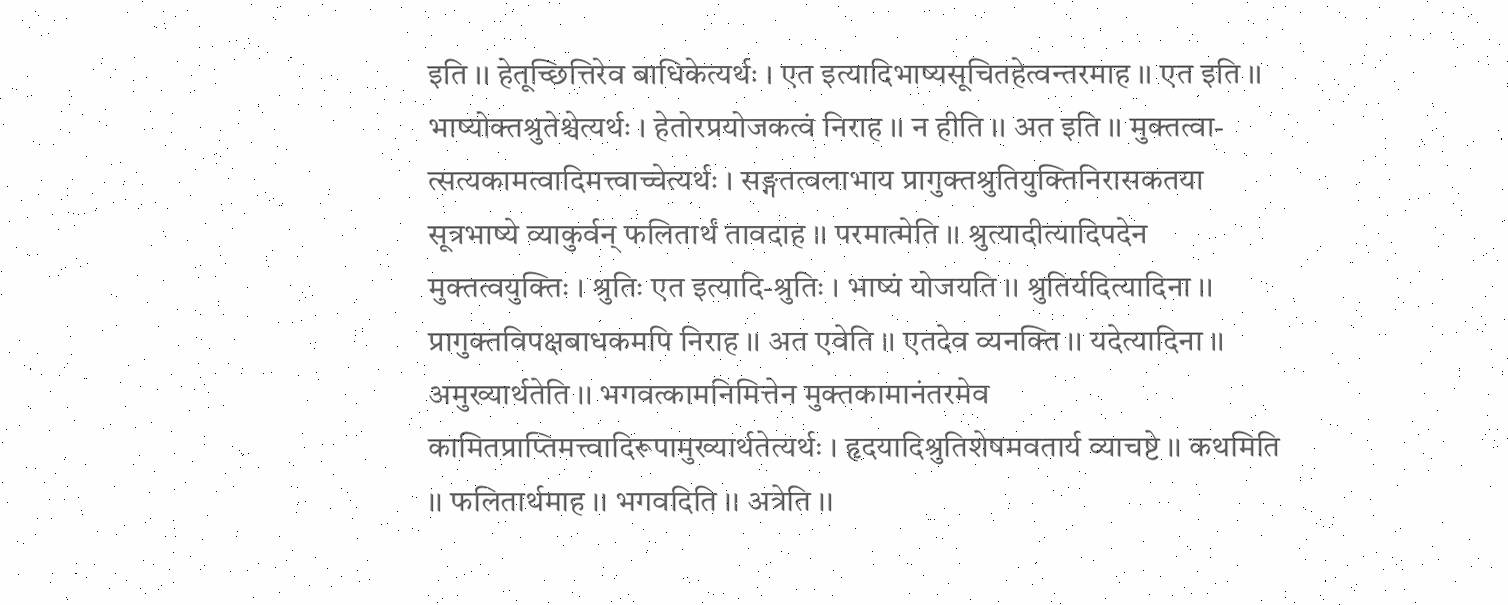इति ।। हेतूच्छित्तिरेव बाधिकेत्यर्थः । एत इत्यादिभाष्यसूचितहेत्वन्तरमाह ।। एत इति ।। भाष्योक्तश्रुतेश्चेत्यर्थः । हेतोरप्रयोजकत्वं निराह ।। न हीति ।। अत इति ।। मुक्तत्वा-त्सत्यकामत्वादिमत्त्वाच्चेत्यर्थः । सङ्गतत्वलाभाय प्रागुक्तश्रुतियुक्तिनिरासकतया सूत्रभाष्ये व्याकुर्वन् फलितार्थं तावदाह ।। परमात्मेति ।। श्रुत्यादीत्यादिपदेन मुक्तत्वयुक्तिः । श्रुतिः एत इत्यादि-श्रुतिः । भाष्यं योजयति ।। श्रुतिर्यदित्यादिना ।। प्रागुक्तविपक्षबाधकमपि निराह ।। अत एवेति ।। एतदेव व्यनक्ति ।। यदेत्यादिना ।। अमुख्यार्थतेति ।। भगवत्कामनिमित्तेन मुक्तकामानंतरमेव कामितप्राप्तिमत्त्वादिरूपामुख्यार्थतेत्यर्थः । हृदयादिश्रुतिशेषमवतार्य व्याचष्टे ।। कथमिति ।। फलितार्थमाह ।। भगवदिति ।। अत्रेति ।।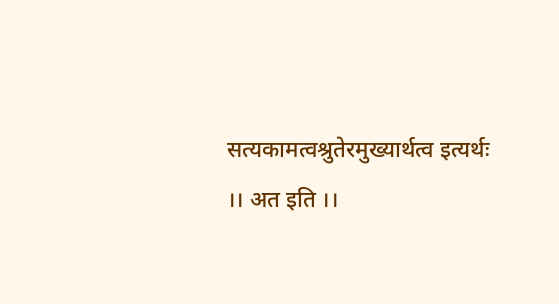सत्यकामत्वश्रुतेरमुख्यार्थत्व इत्यर्थः ।। अत इति ।।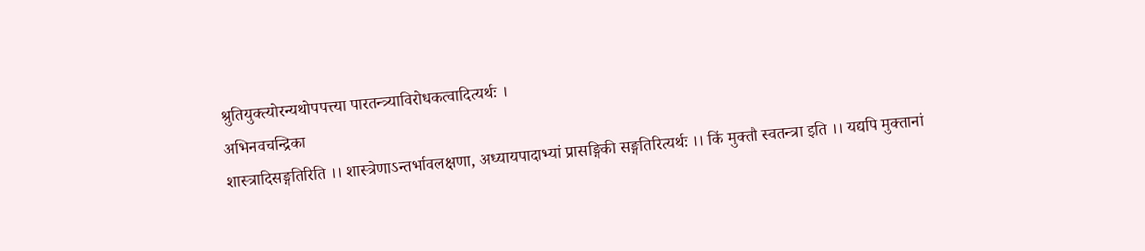श्रुतियुक्त्योरन्यथोपपत्त्या पारतन्त्र्याविरोधकत्वादित्यर्थः ।
अभिनवचन्द्रिका
शास्त्रादिसङ्गतिरिति ।। शास्त्रेणाऽन्तर्भावलक्षणा, अध्यायपादाभ्यां प्रासङ्गिकी सङ्गतिरित्यर्थः ।। किं मुक्तौ स्वतन्त्रा इति ।। यद्यपि मुक्तानां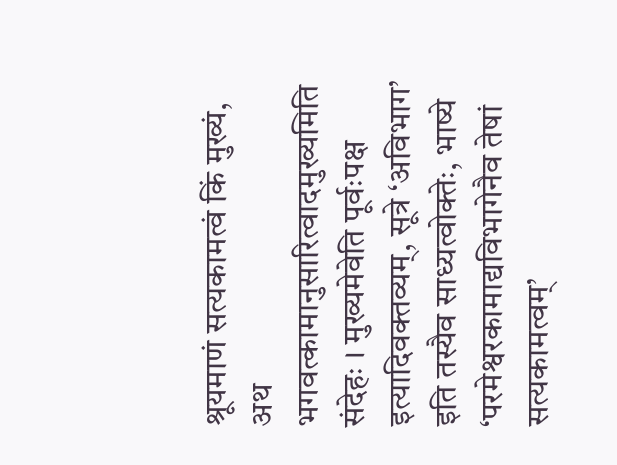श्रूयमाणं सत्यकामत्वं किं मुख्यं, अथ भगवत्कामानुसारित्वादमुख्यमिति संदेहः । मुख्यमेवेति पूर्वःपक्ष इत्यादिवक्तव्यम्, सूत्रे ‘अविभाग’ इति तस्यैव साध्यत्वोक्तेः, भाष्ये ‘परमेश्वरकामाद्यविभागेनैव तेषां सत्यकामत्वम्’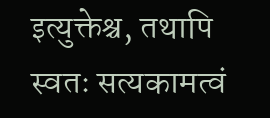इत्युक्तेश्च, तथापि स्वतः सत्यकामत्वं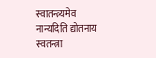स्वातन्त्र्यमेव नान्यदिति द्योतनाय स्वतन्त्रा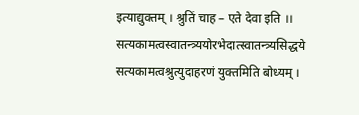इत्याद्युक्तम् । श्रुतिं चाह – एते देवा इति ।। सत्यकामत्वस्वातन्त्र्ययोरभेदात्स्वातन्त्र्यसिद्धये सत्यकामत्वश्रुत्युदाहरणं युक्तमिति बोध्यम् ।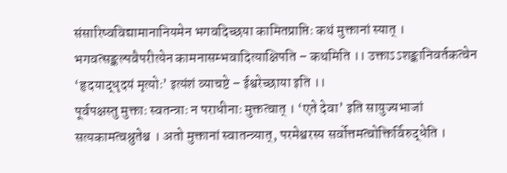संसारिष्वविद्यामानानियमेन भगवदिच्छया कामितप्राप्तिः कथं मुक्तानां स्यात् । भगवत्सङ्कल्पवैपरीत्येन कामनासम्भवादित्याक्षिपति – कथमिति ।। उक्ताऽऽशङ्कानिवर्तकत्वेन ‘हृदयाद्धृदयं मृत्योः’ इत्यंशं व्याचष्टे – ईश्वरेच्छाया इति ।।
पूर्वपक्षस्तु मुक्ताः स्वतन्त्राः न पराधीनाः मुक्तत्वात् । ‘एते देवा’ इति सायुज्यभाजां सत्यकामत्वश्रुतेश्च । अतो मुक्तानां स्वातन्त्र्यात्, परमेश्वरस्य सर्वोत्तमत्वोक्तिर्विरुद्धेति ।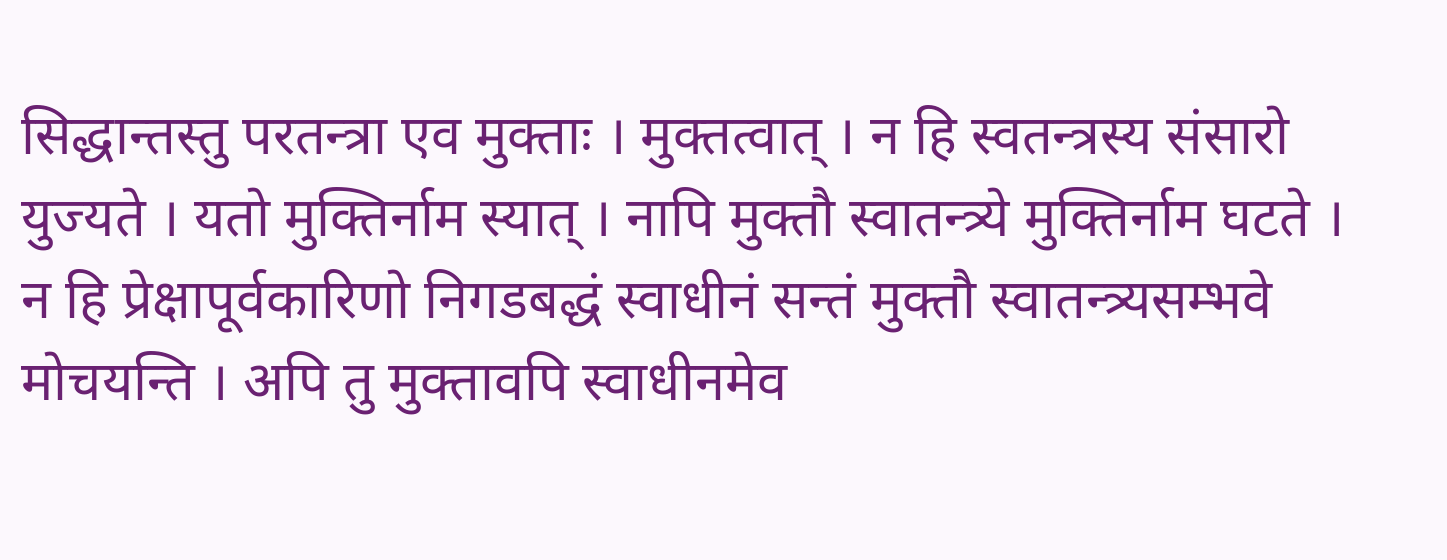सिद्धान्तस्तु परतन्त्रा एव मुक्ताः । मुक्तत्वात् । न हि स्वतन्त्रस्य संसारो युज्यते । यतो मुक्तिर्नाम स्यात् । नापि मुक्तौ स्वातन्त्र्ये मुक्तिर्नाम घटते । न हि प्रेक्षापूर्वकारिणो निगडबद्धं स्वाधीनं सन्तं मुक्तौ स्वातन्त्र्यसम्भवे मोचयन्ति । अपि तु मुक्तावपि स्वाधीनमेव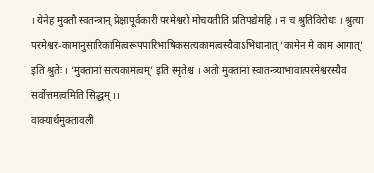। येनेह मुक्तौ स्वतन्त्रान् प्रेक्षापूर्वकारी परमेश्वरो मोचयतीति प्रतिपद्येमहि । न च श्रुतिविरोधः । श्रुत्या परमेश्वर-कामानुसारिकामित्वरूपपारिभाषिकसत्यकामत्वस्यैवाऽभिधानात् ‘कामेन मे काम आगात्’ इति श्रुतेः । ‘मुक्तानां सत्यकामत्वम्’ इति स्मृतेश्च । अतो मुक्तानां स्वातन्त्र्याभावात्परमेश्वरस्यैव सर्वोत्तमत्वमिति सिद्धम् ।।
वाक्यार्थमुक्तावली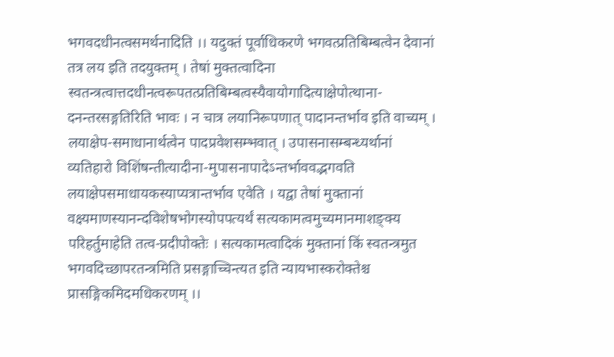भगवदधीनत्वसमर्थनादिति ।। यदुक्तं पूर्वाधिकरणे भगवत्प्रतिबिम्बत्वेन देवानां तत्र लय इति तदयुक्तम् । तेषां मुक्तत्वादिना स्वतन्त्रत्वात्तदधीनत्वरूपतत्प्रतिबिम्बत्वस्यैवायोगादित्याक्षेपोत्थाना-दनन्तरसङ्गतिरिति भावः । न चात्र लयानिरूपणात् पादानन्तर्भाव इति वाच्यम् । लयाक्षेप-समाधानार्थत्वेन पादप्रवेशसम्भवात् । उपासनासम्बन्ध्यर्थानां व्यतिहारो विशिंषन्तीत्यादीना-मुपासनापादेऽन्तर्भाववद्भगवति लयाक्षेपसमाधायकस्याप्यत्रान्तर्भाव एवेति । यद्वा तेषां मुक्तानां वक्ष्यमाणस्यानन्दविशेषभोगस्योपपत्यर्थं सत्यकामत्वमुच्यमानमाशङ्क्य परिहर्तुमाहेति तत्व-प्रदीपोक्तेः । सत्यकामत्वादिकं मुक्तानां किं स्वतन्त्रमुत भगवदिच्छापरतन्त्रमिति प्रसङ्गाच्चिन्त्यत इति न्यायभास्करोक्तेश्च प्रासङ्गिकमिदमधिकरणम् ।।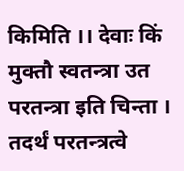किमिति ।। देवाः किं मुक्तौ स्वतन्त्रा उत परतन्त्रा इति चिन्ता । तदर्थं परतन्त्रत्वे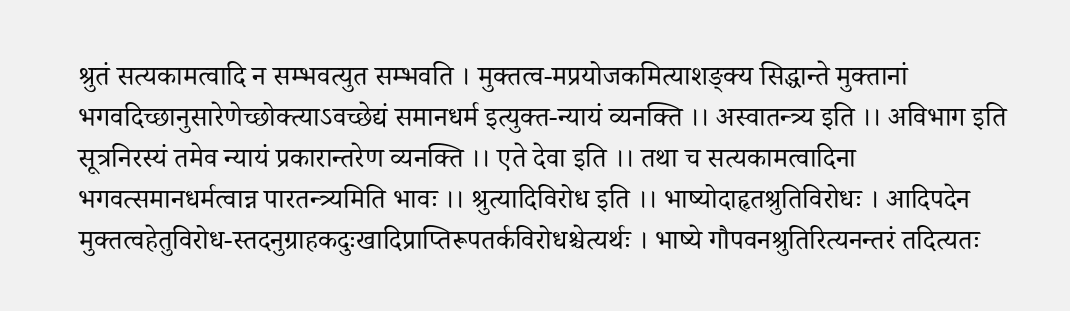श्रुतं सत्यकामत्वादि न सम्भवत्युत सम्भवति । मुक्तत्व-मप्रयोजकमित्याशङ्क्य सिद्धान्ते मुक्तानां भगवदिच्छानुसारेणेच्छोक्त्याऽवच्छेद्यं समानधर्म इत्युक्त-न्यायं व्यनक्ति ।। अस्वातन्त्र्य इति ।। अविभाग इति सूत्रनिरस्यं तमेव न्यायं प्रकारान्तरेण व्यनक्ति ।। एते देवा इति ।। तथा च सत्यकामत्वादिना भगवत्समानधर्मत्वान्न पारतन्त्र्यमिति भावः ।। श्रुत्यादिविरोध इति ।। भाष्योदाहृतश्रुतिविरोधः । आदिपदेन मुक्तत्वहेतुविरोध-स्तदनुग्राहकदुःखादिप्राप्तिरूपतर्कविरोधश्चेत्यर्थः । भाष्ये गौपवनश्रुतिरित्यनन्तरं तदित्यतः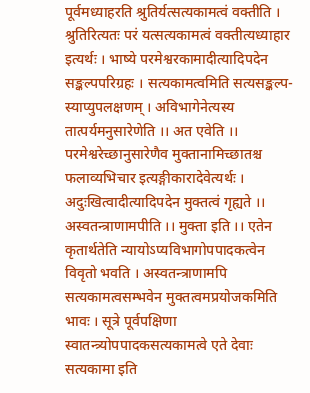पूर्वमध्याहरति श्रुतिर्यत्सत्यकामत्वं वक्तीति । श्रुतिरित्यतः परं यत्सत्यकामत्वं वक्तीत्यध्याहार इत्यर्थः । भाष्ये परमेश्वरकामादीत्यादिपदेन सङ्कल्पपरिग्रहः । सत्यकामत्वमिति सत्यसङ्कल्प-स्याप्युपलक्षणम् । अविभागेनेत्यस्य तात्पर्यमनुसारेणेति ।। अत एवेति ।। परमेश्वरेच्छानुसारेणैव मुक्तानामिच्छातश्च फलाव्यभिचार इत्यङ्गीकारादेवेत्यर्थः । अदुःखित्वादीत्यादिपदेन मुक्तत्वं गृह्यते ।। अस्वतन्त्राणामपीति ।। मुक्ता इति ।। एतेन कृतार्थतेति न्यायोऽप्यविभागोपपादकत्वेन विवृतो भवति । अस्वतन्त्राणामपि सत्यकामत्वसम्भवेन मुक्तत्वमप्रयोजकमिति भावः । सूत्रे पूर्वपक्षिणा स्वातन्त्र्योपपादकसत्यकामत्वे एते देवाः सत्यकामा इति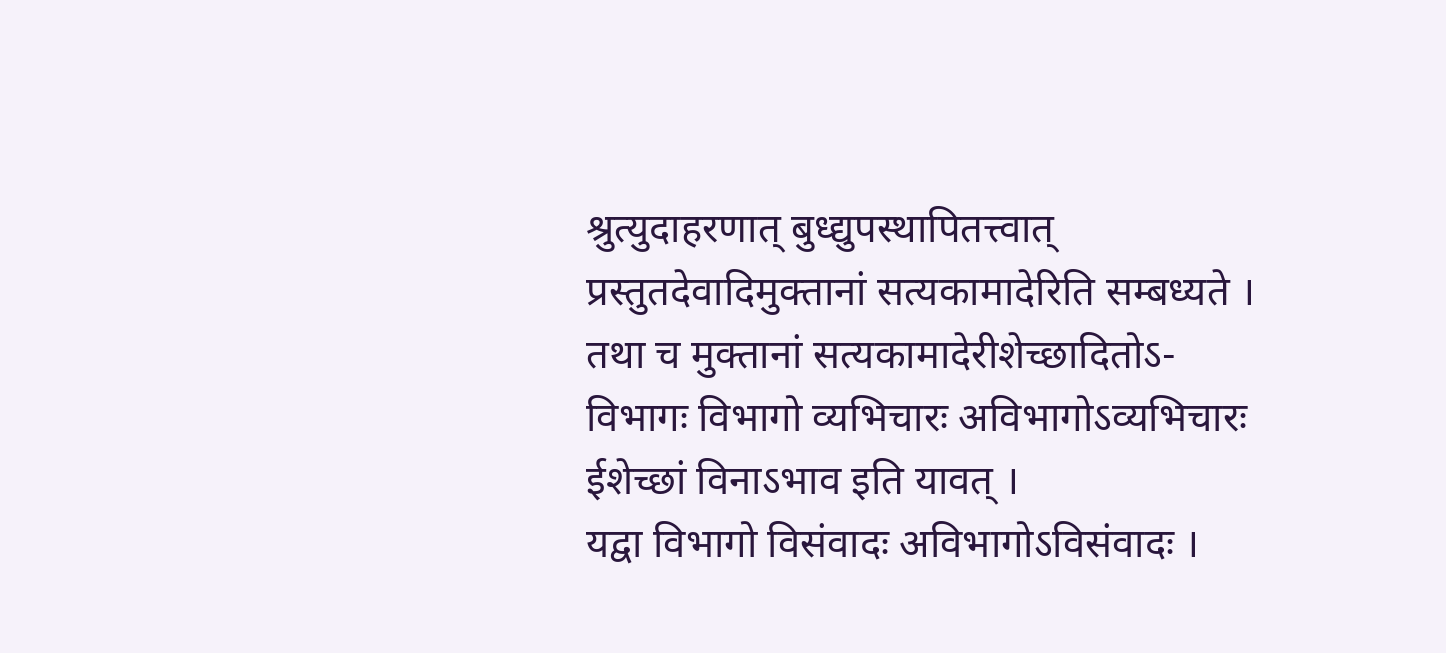श्रुत्युदाहरणात् बुध्द्युपस्थापितत्त्वात् प्रस्तुतदेवादिमुक्तानां सत्यकामादेरिति सम्बध्यते । तथा च मुक्तानां सत्यकामादेरीशेच्छादितोऽ-विभागः विभागो व्यभिचारः अविभागोऽव्यभिचारः ईशेच्छां विनाऽभाव इति यावत् ।
यद्वा विभागो विसंवादः अविभागोऽविसंवादः ।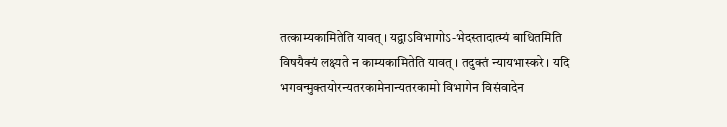तत्काम्यकामितेति यावत् । यद्वाऽविभागोऽ-भेदस्तादात्म्यं बाधितमिति विषयैक्यं लक्ष्यते न काम्यकामितेति यावत् । तदुक्तं न्यायभास्करे । यदि भगवन्मुक्तयोरन्यतरकामेनान्यतरकामो विभागेन विसंवादेन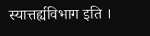स्यात्तर्ह्यविभाग इति ।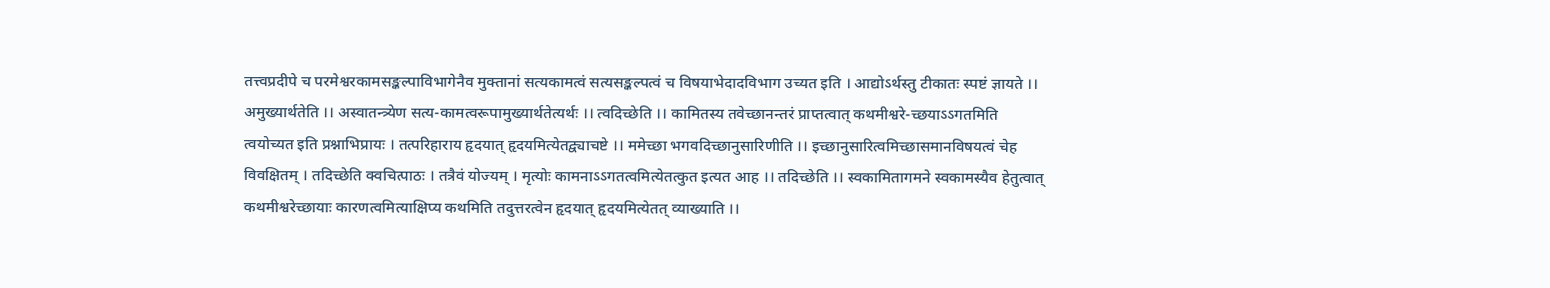तत्त्वप्रदीपे च परमेश्वरकामसङ्कल्पाविभागेनैव मुक्तानां सत्यकामत्वं सत्यसङ्कल्पत्वं च विषयाभेदादविभाग उच्यत इति । आद्योऽर्थस्तु टीकातः स्पष्टं ज्ञायते ।। अमुख्यार्थतेति ।। अस्वातन्त्र्येण सत्य-कामत्वरूपामुख्यार्थतेत्यर्थः ।। त्वदिच्छेति ।। कामितस्य तवेच्छानन्तरं प्राप्तत्वात् कथमीश्वरे-च्छयाऽऽगतमिति त्वयोच्यत इति प्रश्नाभिप्रायः । तत्परिहाराय हृदयात् हृदयमित्येतद्व्याचष्टे ।। ममेच्छा भगवदिच्छानुसारिणीति ।। इच्छानुसारित्वमिच्छासमानविषयत्वं चेह विवक्षितम् । तदिच्छेति क्वचित्पाठः । तत्रैवं योज्यम् । मृत्योः कामनाऽऽगतत्वमित्येतत्कुत इत्यत आह ।। तदिच्छेति ।। स्वकामितागमने स्वकामस्यैव हेतुत्वात् कथमीश्वरेच्छायाः कारणत्वमित्याक्षिप्य कथमिति तदुत्तरत्वेन हृदयात् हृदयमित्येतत् व्याख्याति ।।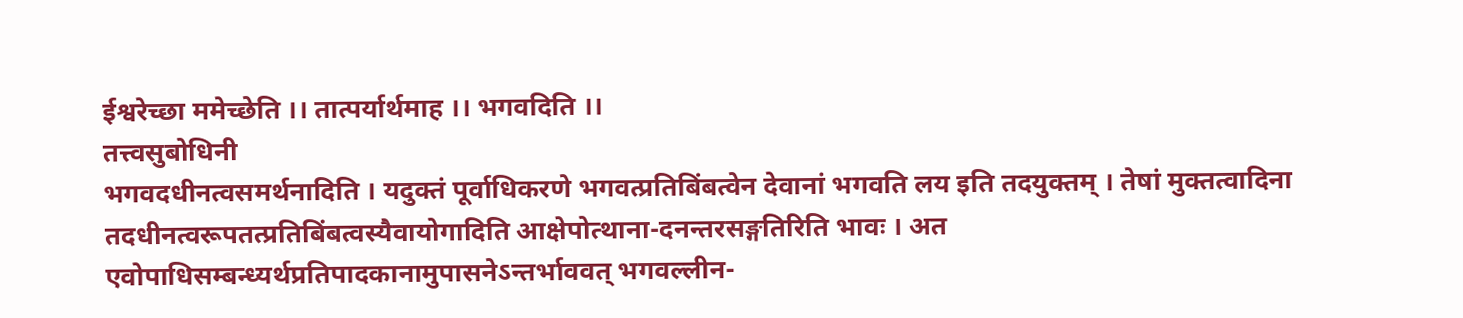ईश्वरेच्छा ममेच्छेति ।। तात्पर्यार्थमाह ।। भगवदिति ।।
तत्त्वसुबोधिनी
भगवदधीनत्वसमर्थनादिति । यदुक्तं पूर्वाधिकरणे भगवत्प्रतिबिंबत्वेन देवानां भगवति लय इति तदयुक्तम् । तेषां मुक्तत्वादिना तदधीनत्वरूपतत्प्रतिबिंबत्वस्यैवायोगादिति आक्षेपोत्थाना-दनन्तरसङ्गतिरिति भावः । अत एवोपाधिसम्बन्ध्यर्थप्रतिपादकानामुपासनेऽन्तर्भाववत् भगवल्लीन-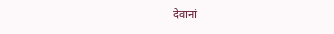देवानां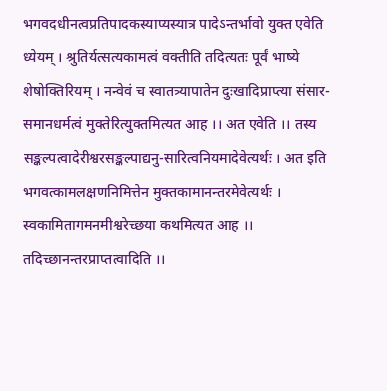भगवदधीनत्वप्रतिपादकस्याप्यस्यात्र पादेऽन्तर्भावो युक्त एवेति ध्येयम् । श्रुतिर्यत्सत्यकामत्वं वक्तीति तदित्यतः पूर्वं भाष्ये शेषोक्तिरियम् । नन्वेवं च स्वातत्र्यापातेन दुःखादिप्राप्त्या संसार-समानधर्मत्वं मुक्तेरित्युक्तमित्यत आह ।। अत एवेति ।। तस्य सङ्कल्पत्वादेरीश्वरसङ्कल्पाद्यनु-सारित्वनियमादेवेत्यर्थः । अत इति भगवत्कामलक्षणनिमित्तेन मुक्तकामानन्तरमेवेत्यर्थः । स्वकामितागमनमीश्वरेच्छया कथमित्यत आह ।। तदिच्छानन्तरप्राप्तत्वादिति ।।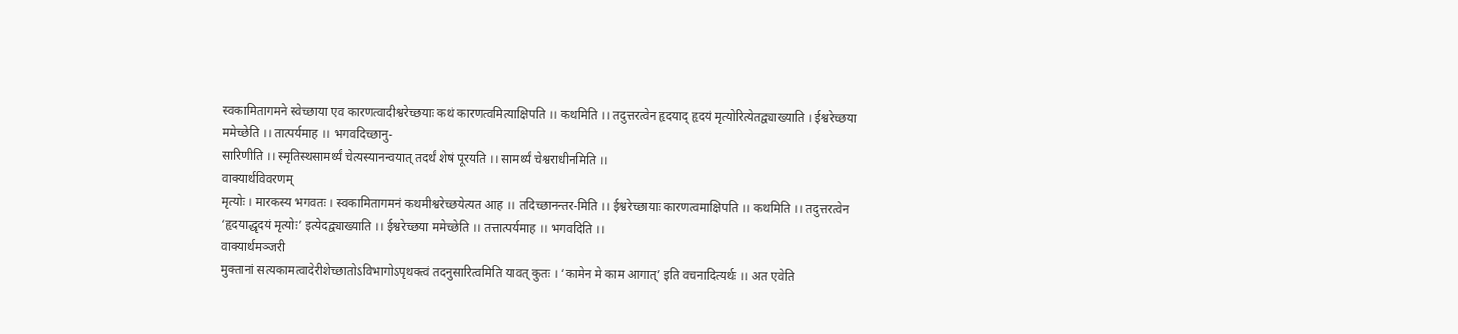स्वकामितागमने स्वेच्छाया एव कारणत्वादीश्वरेच्छयाः कथं कारणत्वमित्याक्षिपति ।। कथमिति ।। तदुत्तरत्वेन हृदयाद् हृदयं मृत्योरित्येतद्व्याख्याति । ईश्वरेच्छया ममेच्छेति ।। तात्पर्यमाह ।। भगवदिच्छानु-
सारिणीति ।। स्मृतिस्थसामर्थ्यं चेत्यस्यानन्वयात् तदर्थं शेषं पूरयति ।। सामर्थ्यं चेश्वराधीनमिति ।।
वाक्यार्थविवरणम्
मृत्योः । मारकस्य भगवतः । स्वकामितागमनं कथमीश्वरेच्छयेत्यत आह ।। तदिच्छानन्तर-मिति ।। ईश्वरेच्छायाः कारणत्वमाक्षिपति ।। कथमिति ।। तदुत्तरत्वेन ‘हृदयाद्धृदयं मृत्योः’ इत्येदद्व्याख्याति ।। ईश्वरेच्छया ममेच्छेति ।। तत्तात्पर्यमाह ।। भगवदिति ।।
वाक्यार्थमञ्जरी
मुक्तानां सत्यकामत्वादेरीशेच्छातोऽविभागोऽपृथक्त्वं तदनुसारित्वमिति यावत् कुतः । ‘कामेन मे काम आगात्’ इति वचनादित्यर्थः ।। अत एवेति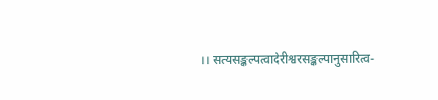।। सत्यसङ्कल्पत्वादेरीश्वरसङ्कल्पानुसारित्व-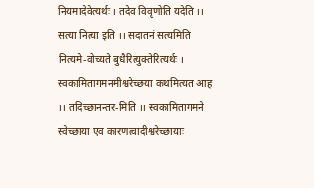नियमादेवेत्यर्थः । तदेव विवृणोति यदेति ।। सत्या नित्या इति ।। सदातनं सत्यमिति नित्यमे-वोच्यते बुधैरित्युक्तेरित्यर्थः । स्वकामितागमनमीश्वरेच्छया कथमित्यत आह ।। तदिच्छानन्तर-मिति ।। स्वकामितागमने स्वेच्छाया एव कारणत्वादीश्वरेच्छायाः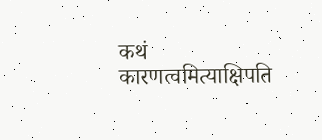कथं कारणत्वमित्याक्षिपति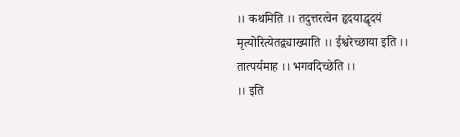।। कथमिति ।। तदुत्तरत्वेन हृदयाद्धृदयं मृत्योरित्येतद्व्याख्याति ।। ईश्वरेच्छाया इति ।। तात्पर्यमाह ।। भगवदिच्छेति ।।
।। इति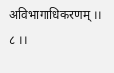अविभागाधिकरणम् ।। ८ ।।